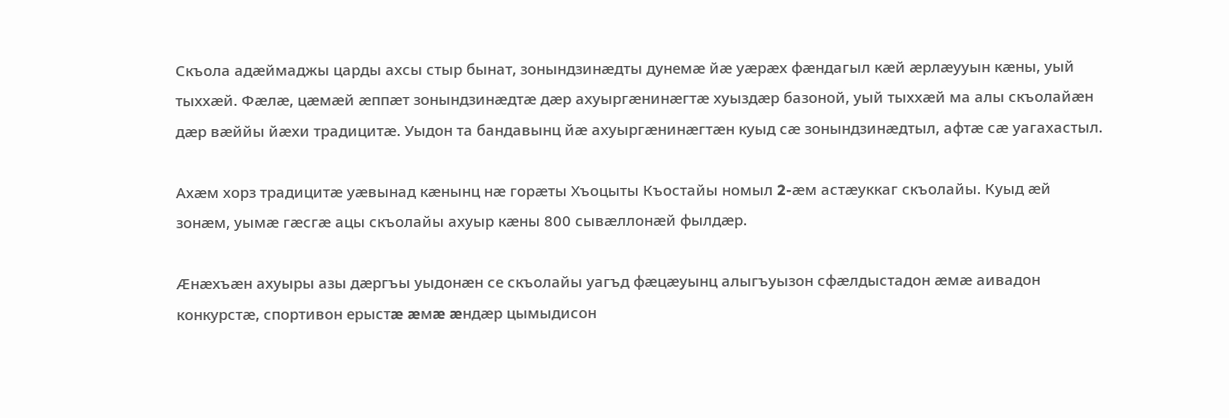Скъола адæймаджы царды ахсы стыр бынат, зонындзинæдты дунемæ йæ уæрæх фæндагыл кæй æрлæууын кæны, уый тыххæй. Фæлæ, цæмæй æппæт зонындзинæдтæ дæр ахуыргæнинæгтæ хуыздæр базоной, уый тыххæй ма алы скъолайæн дæр вæййы йæхи традицитæ. Уыдон та бандавынц йæ ахуыргæнинæгтæн куыд сæ зонындзинæдтыл, афтæ сæ уагахастыл.

Ахæм хорз традицитæ уæвынад кæнынц нæ горæты Хъоцыты Къостайы номыл 2-æм астæуккаг скъолайы. Куыд æй зонæм, уымæ гæсгæ ацы скъолайы ахуыр кæны 800 сывæллонæй фылдæр.

Æнæхъæн ахуыры азы дæргъы уыдонæн се скъолайы уагъд фæцæуынц алыгъуызон сфæлдыстадон æмæ аивадон конкурстæ, спортивон ерыстæ æмæ æндæр цымыдисон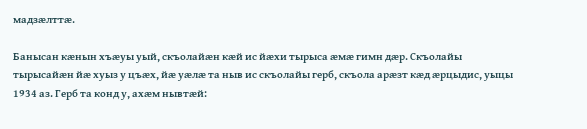мадзæлттæ.

Банысан кæнын хъæуы уый, скъолайæн кæй ис йæхи тырыса æмæ гимн дæр. Скъолайы тырысайæн йæ хуыз у цъæх, йæ уæлæ та ныв ис скъолайы герб, скъола арæзт кæд æрцыдис, уыцы 1934 аз. Герб та конд у, ахæм нывтæй: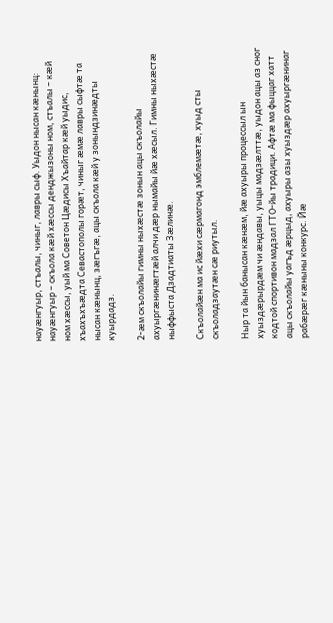науæнгуыр, стъалы, чиныг, лавры сыф. Уыдон нысан кæнынц: науæнгуыр – скъола кæй хæссы денджызоны ном, стъалы – кæй ном хæссы, уый ма Советон Цæдисы Хъайтар кæй уыдис, хъахъхъæдта Севастополы горæт, чиныг æмæ лавры сыфтæ та нысан кæнынц, зæгъгæ, ацы скъола кæй у зонындзинæдты куырдадз.

2-æм скъолайы гимны ныхæстæ зонын ацы скъолайы ахуыргæнинæгтæй алчи дæр нымайы йæ хæсыл. Гимны ныхæстæ ныффыста Дзадтиаты Зæлинæ.

Скъолайæн ма ис йæхи сæрмагонд эмблемæтæ, хуыд сты скъоладзаутæн сæ риутыл.

Ныр та йын банысан кæнæм, йæ ахуыры процессыл ын хуыздæрырдæм чи æндавы, уыцы мадзæлттæ, уыдон ацы аз сног кодтой спортивон мадзал ГТО-йы традици. Афтæ ма фыццаг хатт ацы скъолайы уагъд æрцыд, ахуыры азы хуыздæр ахуыргæнинаг рабæрæг кæныны конкурс. Йæ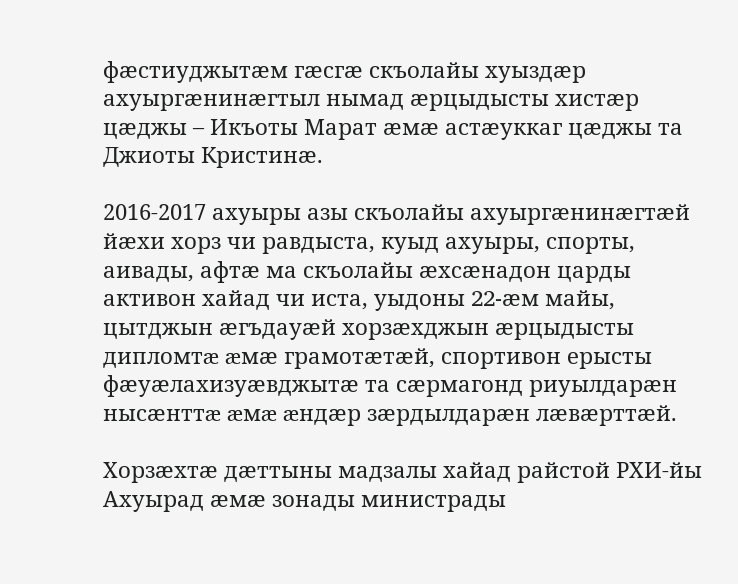фæстиуджытæм гæсгæ скъолайы хуыздæр ахуыргæнинæгтыл нымад æрцыдысты хистæр цæджы – Икъоты Марат æмæ астæуккаг цæджы та Джиоты Кристинæ.

2016-2017 ахуыры азы скъолайы ахуыргæнинæгтæй йæхи хорз чи равдыста, куыд ахуыры, спорты, аивады, афтæ ма скъолайы æхсæнадон царды активон хайад чи иста, уыдоны 22-æм майы, цытджын æгъдауæй хорзæхджын æрцыдысты дипломтæ æмæ грамотæтæй, спортивон ерысты фæуæлахизуæвджытæ та сæрмагонд риуылдарæн нысæнттæ æмæ æндæр зæрдылдарæн лæвæрттæй.

Хорзæхтæ дæттыны мадзалы хайад райстой РХИ-йы Ахуырад æмæ зонады министрады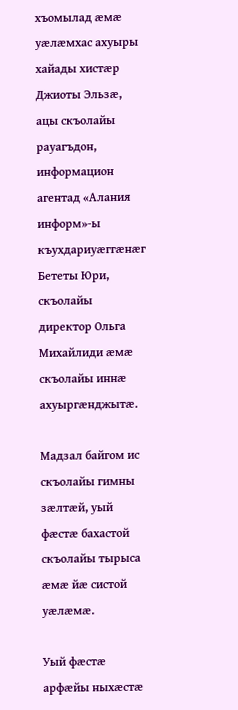хъомылад æмæ уæлæмхас ахуыры хайады хистæр Джиоты Эльзæ, ацы скъолайы рауагъдон, информацион агентад «Алания информ»-ы къухдариуæггæнæг Бететы Юри, скъолайы директор Ольга Михайлиди æмæ скъолайы иннæ ахуыргæнджытæ.

Мадзал байгом ис скъолайы гимны зæлтæй, уый фæстæ бахастой скъолайы тырыса æмæ йæ систой уæлæмæ.

Уый фæстæ арфæйы ныхæстæ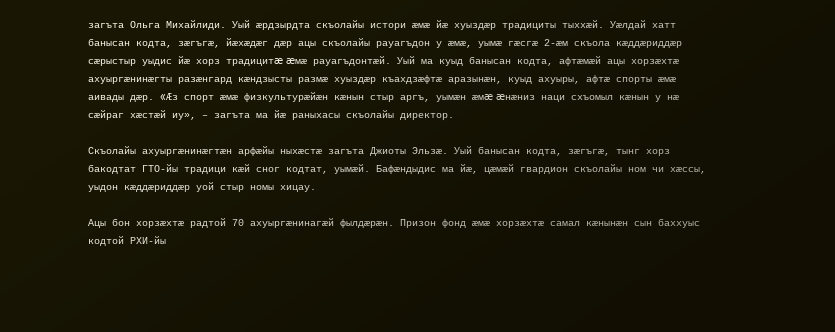загъта Ольга Михайлиди. Уый æрдзырдта скъолайы истори æмæ йæ хуыздæр традициты тыххæй. Уæлдай хатт банысан кодта, зæгъгæ, йæхæдæг дæр ацы скъолайы рауагъдон у æмæ, уымæ гæсгæ 2-æм скъола кæддæриддæр сæрыстыр уыдис йæ хорз традицитæ æмæ рауагъдонтæй. Уый ма куыд банысан кодта, афтæмæй ацы хорзæхтæ ахуыргæнинæгты разæнгард кæндзысты размæ хуыздæр къахдзæфтæ аразынæн, куыд ахуыры, афтæ спорты æмæ аивады дæр. «Æз спорт æмæ физкультурæйæн кæнын стыр аргъ, уымæн æмæ æнæниз наци схъомыл кæнын у нæ сæйраг хæстæй иу», – загъта ма йæ раныхасы скъолайы директор.

Скъолайы ахуыргæнинæгтæн арфæйы ныхæстæ загъта Джиоты Эльзæ. Уый банысан кодта, зæгъгæ, тынг хорз бакодтат ГТО-йы традици кæй сног кодтат, уымæй. Бафæндыдис ма йæ, цæмæй гвардион скъолайы ном чи хæссы, уыдон кæддæриддæр уой стыр номы хицау.

Ацы бон хорзæхтæ радтой 70 ахуыргæнинагæй фылдæрæн. Призон фонд æмæ хорзæхтæ самал кæнынæн сын баххуыс кодтой РХИ-йы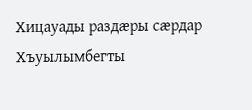Хицауады раздæры сæрдар Хъуылымбегты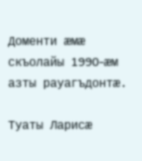Доменти æмæ скъолайы 1990-æм азты рауагъдонтæ.

Туаты Ларисæ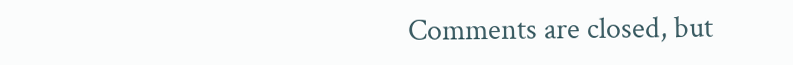Comments are closed, but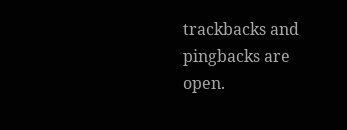trackbacks and pingbacks are open.